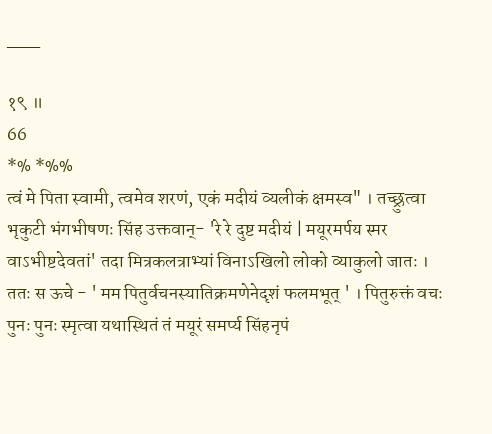___

१९ ॥
66
*% *%%
त्वं मे पिता स्वामी, त्वमेव शरणं, एकं मदीयं व्यलीकं क्षमस्व" । तच्छ्रुत्वा भृकुटी भंगभीषणः सिंह उक्तवान्- 'रे रे दुष्ट मदीयं | मयूरमर्पय स्मर वाऽभीष्टदेवतां' तदा मित्रकलत्राभ्यां विनाऽखिलो लोको व्याकुलो जातः । ततः स ऊचे - ' मम पितुर्वचनस्यातिक्रमणेनेदृशं फलमभूत् ' । पितुरुक्तं वचः पुनः पुनः स्मृत्वा यथास्थितं तं मयूरं समर्प्य सिंहनृपं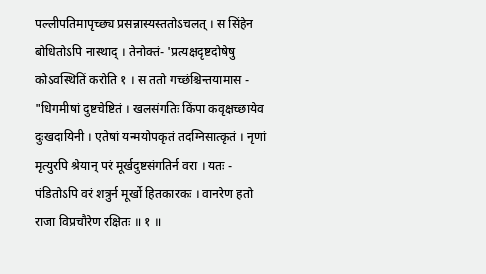पल्लीपतिमापृच्छ्य प्रसन्नास्यस्ततोऽचलत् । स सिंहेन बोधितोऽपि नास्थाद् । तेनोक्तं- 'प्रत्यक्षदृष्टदोषेषु कोऽवस्थितिं करोति १ । स ततो गच्छंश्चिन्तयामास - "धिगमीषां दुष्टचेष्टितं । खलसंगतिः किंपा कवृक्षच्छायेव दुःखदायिनी । एतेषां यन्मयोपकृतं तदग्निसात्कृतं । नृणां मृत्युरपि श्रेयान् परं मूर्खदुष्टसंगतिर्न वरा । यतः -
पंडितोऽपि वरं शत्रुर्न मूर्खो हितकारकः । वानरेण हतो राजा विप्रचौरेण रक्षितः ॥ १ ॥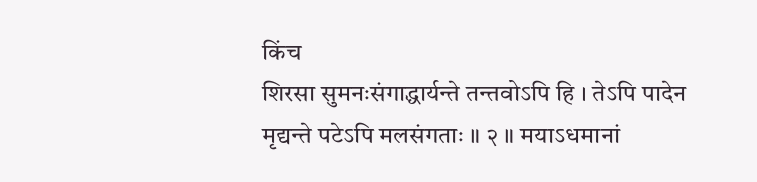किंच
शिरसा सुमनःसंगाद्धार्यन्ते तन्तवोऽपि हि । तेऽपि पादेन मृद्यन्ते पटेऽपि मलसंगताः ॥ २ ॥ मयाऽधमानां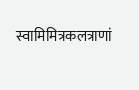स्वामिमित्रकलत्राणां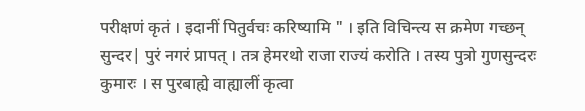परीक्षणं कृतं । इदानीं पितुर्वचः करिष्यामि " । इति विचिन्त्य स क्रमेण गच्छन् सुन्दर| पुरं नगरं प्रापत् । तत्र हेमरथो राजा राज्यं करोति । तस्य पुत्रो गुणसुन्दरः कुमारः । स पुरबाह्ये वाह्यालीं कृत्वा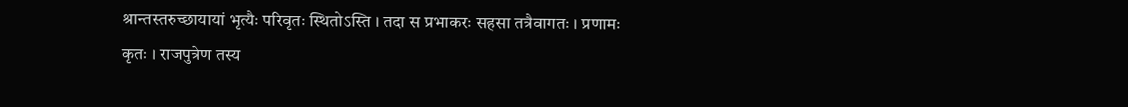श्रान्तस्तरुच्छायायां भृत्यैः परिवृतः स्थितोऽस्ति । तदा स प्रभाकरः सहसा तत्रैवागतः । प्रणामः कृतः । राजपुत्रेण तस्य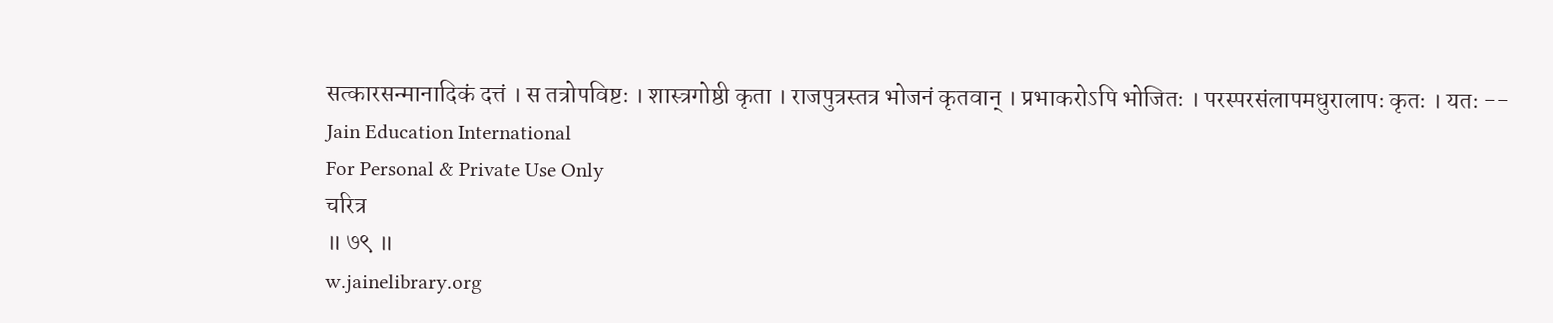सत्कारसन्मानादिकं दत्तं । स तत्रोपविष्टः । शास्त्रगोष्ठी कृता । राजपुत्रस्तत्र भोजनं कृतवान् । प्रभाकरोऽपि भोजितः । परस्परसंलापमधुरालापः कृतः । यतः --
Jain Education International
For Personal & Private Use Only
चरित्र
॥ ७९ ॥
w.jainelibrary.org